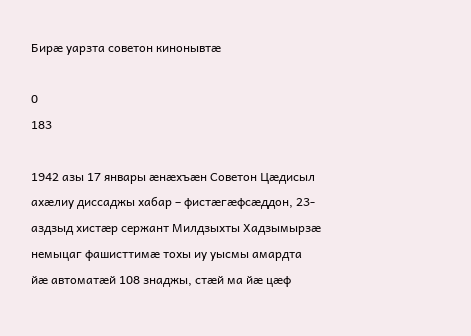Бирæ уарзта советон кинонывтæ

0
183

1942 азы 17 январы æнæхъæн Советон Цæдисыл ахæлиу диссаджы хабар – фистæгæфсæддон, 23-аздзыд хистæр сержант Милдзыхты Хадзымырзæ немыцаг фашисттимæ тохы иу уысмы амардта йæ автоматæй 108 знаджы, стæй ма йæ цæф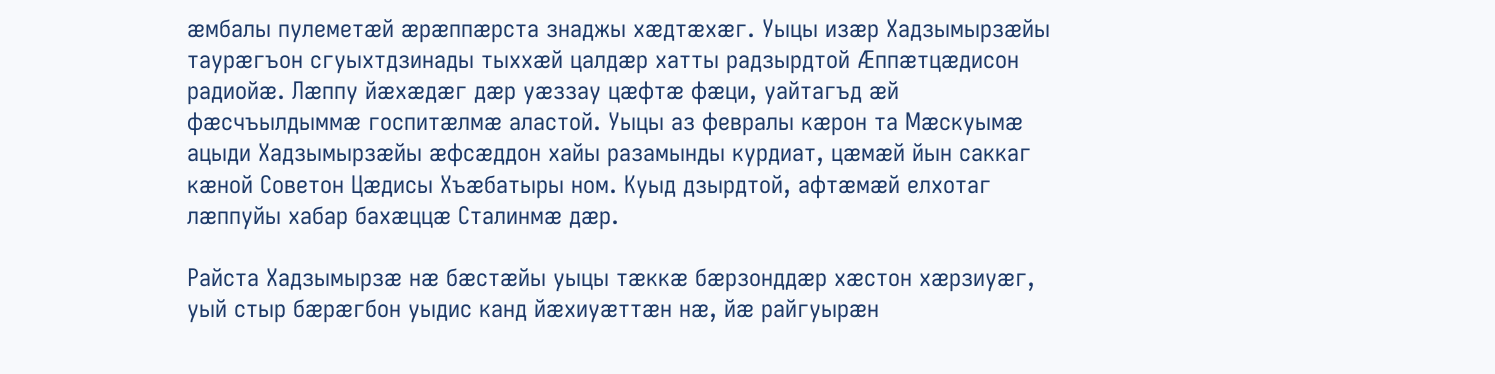æмбалы пулеметæй æрæппæрста знаджы хæдтæхæг. Уыцы изæр Хадзымырзæйы таурæгъон сгуыхтдзинады тыххæй цалдæр хатты радзырдтой Æппæтцæдисон радиойæ. Лæппу йæхæдæг дæр уæззау цæфтæ фæци, уайтагъд æй фæсчъылдыммæ госпитæлмæ аластой. Уыцы аз февралы кæрон та Мæскуымæ ацыди Хадзымырзæйы æфсæддон хайы разамынды курдиат, цæмæй йын саккаг кæной Советон Цæдисы Хъæбатыры ном. Куыд дзырдтой, афтæмæй елхотаг лæппуйы хабар бахæццæ Сталинмæ дæр.

Райста Хадзымырзæ нæ бæстæйы уыцы тæккæ бæрзонддæр хæстон хæрзиуæг, уый стыр бæрæгбон уыдис канд йæхиуæттæн нæ, йæ райгуырæн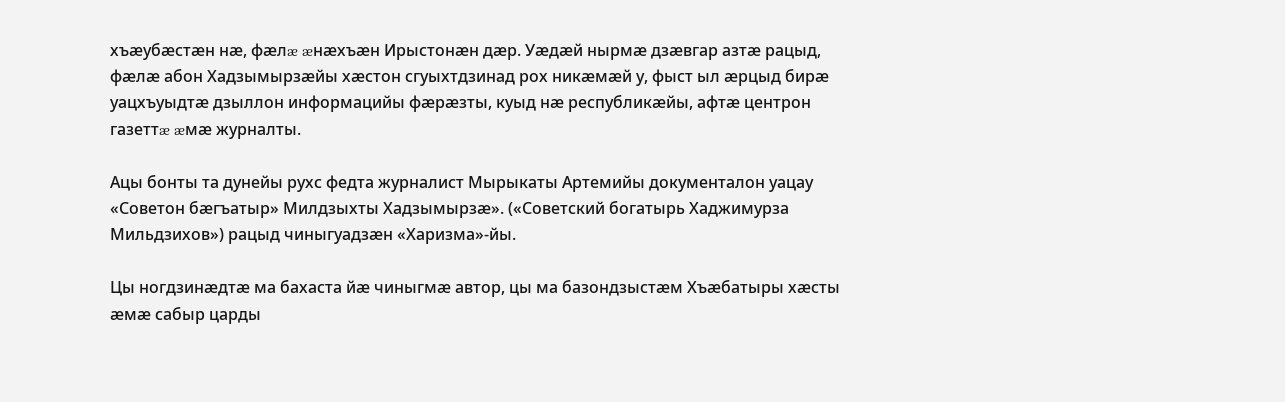хъæубæстæн нæ, фæлæ æнæхъæн Ирыстонæн дæр. Уæдæй нырмæ дзæвгар азтæ рацыд, фæлæ абон Хадзымырзæйы хæстон сгуыхтдзинад рох никæмæй у, фыст ыл æрцыд бирæ уацхъуыдтæ дзыллон информацийы фæрæзты, куыд нæ республикæйы, афтæ центрон газеттæ æмæ журналты.

Ацы бонты та дунейы рухс федта журналист Мырыкаты Артемийы документалон уацау «Советон бæгъатыр» Милдзыхты Хадзымырзæ». («Советский богатырь Хаджимурза Мильдзихов») рацыд чиныгуадзæн «Харизма»-йы.

Цы ногдзинæдтæ ма бахаста йæ чиныгмæ автор, цы ма базондзыстæм Хъæбатыры хæсты æмæ сабыр царды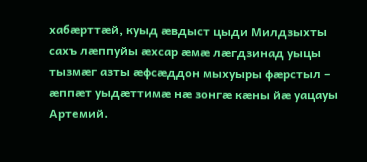хабæрттæй, куыд æвдыст цыди Милдзыхты сахъ лæппуйы æхсар æмæ лæгдзинад уыцы тызмæг азты æфсæддон мыхуыры фæрстыл – æппæт уыдæттимæ нæ зонгæ кæны йæ уацауы Артемий.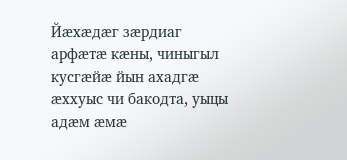Йæхæдæг зæрдиаг арфæтæ кæны, чиныгыл кусгæйæ йын ахадгæ æххуыс чи бакодта, уыцы адæм æмæ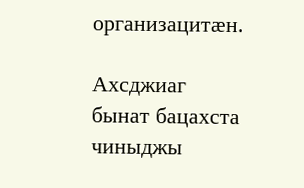организацитæн.

Ахсджиаг бынат бацахста чиныджы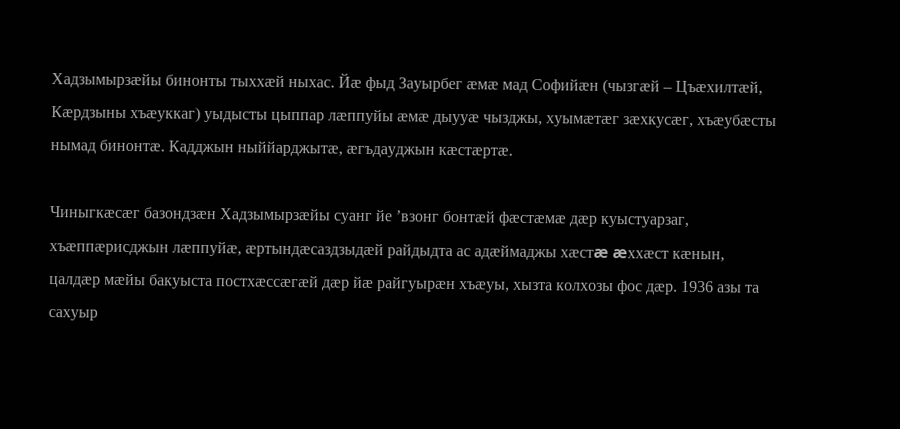Хадзымырзæйы бинонты тыххæй ныхас. Йæ фыд Зауырбег æмæ мад Софийæн (чызгæй – Цъæхилтæй, Кæрдзыны хъæуккаг) уыдысты цыппар лæппуйы æмæ дыууæ чызджы, хуымæтæг зæхкусæг, хъæубæсты нымад бинонтæ. Кадджын ныййарджытæ, æгъдауджын кæстæртæ.

Чиныгкæсæг базондзæн Хадзымырзæйы суанг йе ’взонг бонтæй фæстæмæ дæр куыстуарзаг, хъæппæрисджын лæппуйæ, æртындæсаздзыдæй райдыдта ас адæймаджы хæстæ æххæст кæнын, цалдæр мæйы бакуыста постхæссæгæй дæр йæ райгуырæн хъæуы, хызта колхозы фос дæр. 1936 азы та сахуыр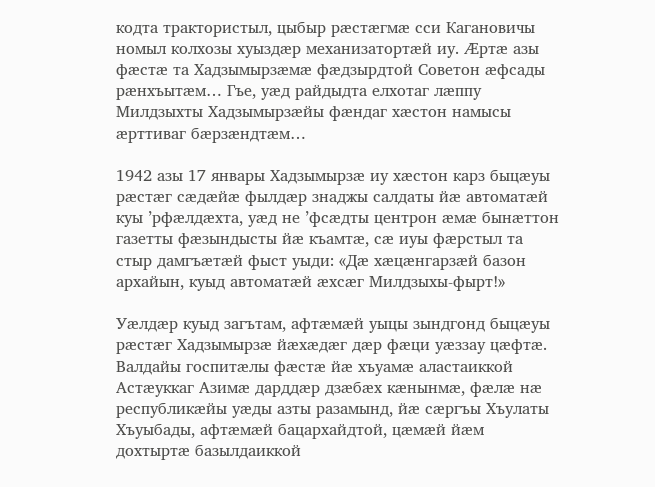кодта трактористыл, цыбыр рæстæгмæ сси Кагановичы номыл колхозы хуыздæр механизатортæй иу. Æртæ азы фæстæ та Хадзымырзæмæ фæдзырдтой Советон æфсады рæнхъытæм… Гъе, уæд райдыдта елхотаг лæппу Милдзыхты Хадзымырзæйы фæндаг хæстон намысы æрттиваг бæрзæндтæм…

1942 азы 17 январы Хадзымырзæ иу хæстон карз быцæуы рæстæг сæдæйæ фылдæр знаджы салдаты йæ автоматæй куы ’рфæлдæхта, уæд не ’фсæдты центрон æмæ бынæттон газетты фæзындысты йæ къамтæ, сæ иуы фæрстыл та стыр дамгъæтæй фыст уыди: «Дæ хæцæнгарзæй базон архайын, куыд автоматæй æхсæг Милдзыхы-фырт!»

Уæлдæр куыд загътам, афтæмæй уыцы зындгонд быцæуы рæстæг Хадзымырзæ йæхæдæг дæр фæци уæззау цæфтæ. Валдайы госпитæлы фæстæ йæ хъуамæ аластаиккой Астæуккаг Азимæ дарддæр дзæбæх кæнынмæ, фæлæ нæ республикæйы уæды азты разамынд, йæ сæргъы Хъулаты Хъуыбады, афтæмæй бацархайдтой, цæмæй йæм дохтыртæ базылдаиккой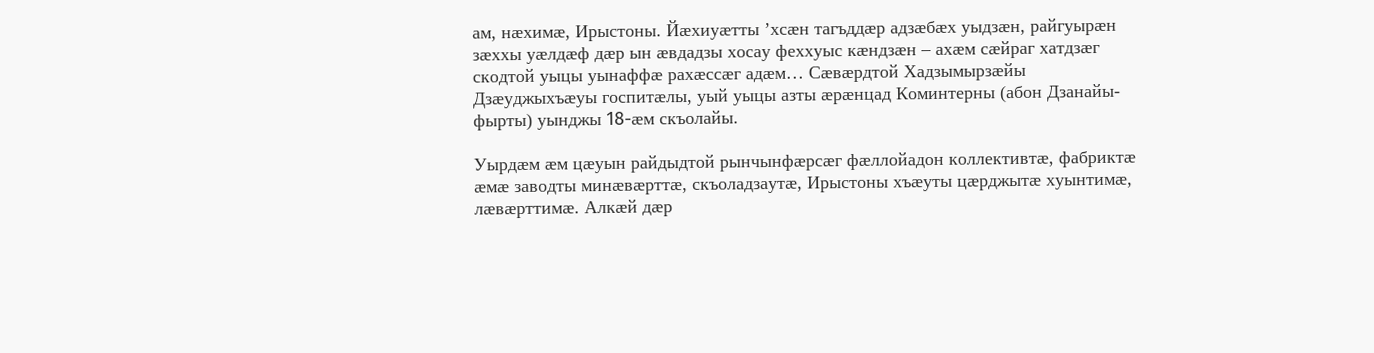ам, нæхимæ, Ирыстоны. Йæхиуæтты ’хсæн тагъддæр адзæбæх уыдзæн, райгуырæн зæххы уæлдæф дæр ын æвдадзы хосау феххуыс кæндзæн – ахæм сæйраг хатдзæг скодтой уыцы уынаффæ рахæссæг адæм… Сæвæрдтой Хадзымырзæйы Дзæуджыхъæуы госпитæлы, уый уыцы азты æрæнцад Коминтерны (абон Дзанайы-фырты) уынджы 18-æм скъолайы.

Уырдæм æм цæуын райдыдтой рынчынфæрсæг фæллойадон коллективтæ, фабриктæ æмæ заводты минæвæрттæ, скъоладзаутæ, Ирыстоны хъæуты цæрджытæ хуынтимæ, лæвæрттимæ. Алкæй дæр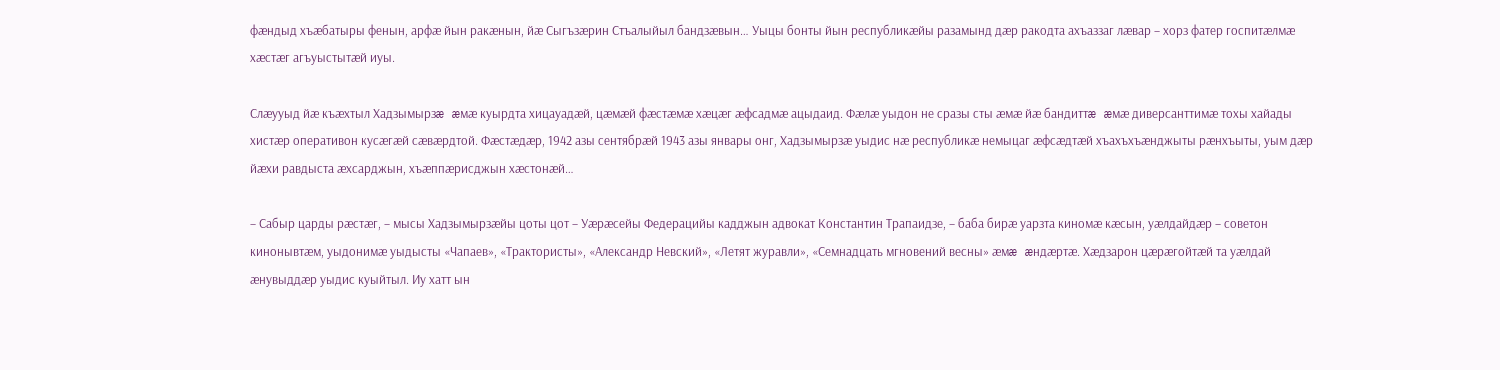фæндыд хъæбатыры фенын, арфæ йын ракæнын, йæ Сыгъзæрин Стъалыйыл бандзæвын… Уыцы бонты йын республикæйы разамынд дæр ракодта ахъаззаг лæвар – хорз фатер госпитæлмæ хæстæг агъуыстытæй иуы.

Слæууыд йæ къæхтыл Хадзымырзæ æмæ куырдта хицауадæй, цæмæй фæстæмæ хæцæг æфсадмæ ацыдаид. Фæлæ уыдон не сразы сты æмæ йæ бандиттæ æмæ диверсанттимæ тохы хайады хистæр оперативон кусæгæй сæвæрдтой. Фæстæдæр, 1942 азы сентябрæй 1943 азы январы онг, Хадзымырзæ уыдис нæ республикæ немыцаг æфсæдтæй хъахъхъæнджыты рæнхъыты, уым дæр йæхи равдыста æхсарджын, хъæппæрисджын хæстонæй…

– Сабыр царды рæстæг, – мысы Хадзымырзæйы цоты цот – Уæрæсейы Федерацийы кадджын адвокат Константин Трапаидзе, – баба бирæ уарзта киномæ кæсын, уæлдайдæр – советон кинонывтæм, уыдонимæ уыдысты «Чапаев», «Трактористы», «Александр Невский», «Летят журавли», «Семнадцать мгновений весны» æмæ æндæртæ. Хæдзарон цæрæгойтæй та уæлдай æнувыддæр уыдис куыйтыл. Иу хатт ын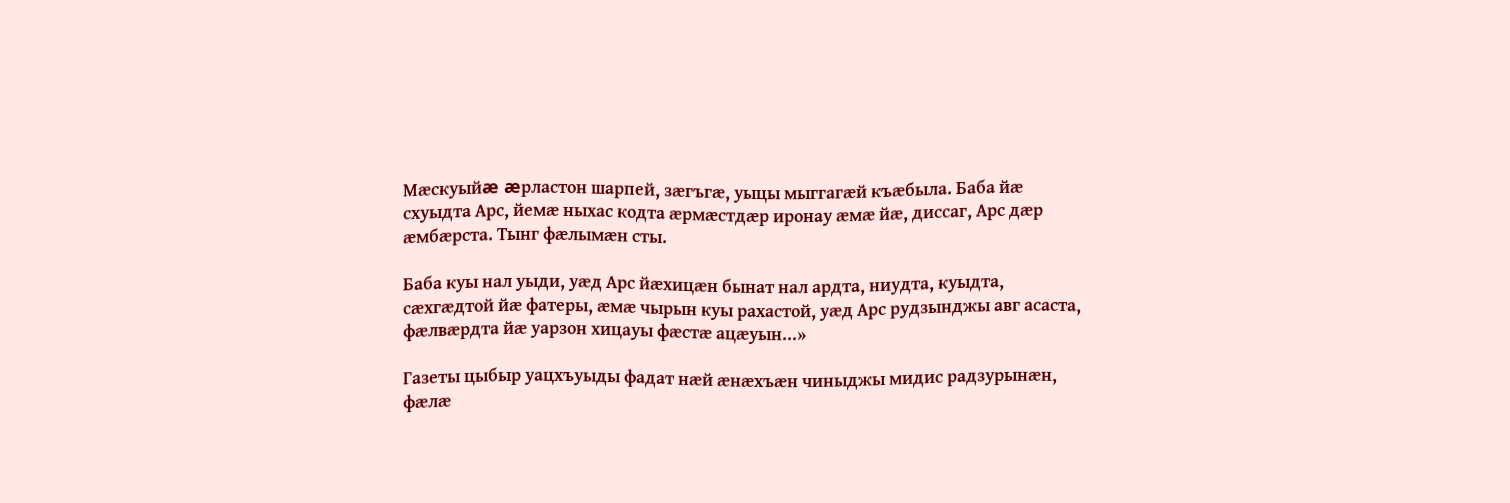Мæскуыйæ æрластон шарпей, зæгъгæ, уыцы мыггагæй къæбыла. Баба йæ схуыдта Арс, йемæ ныхас кодта æрмæстдæр иронау æмæ йæ, диссаг, Арс дæр æмбæрста. Тынг фæлымæн сты.

Баба куы нал уыди, уæд Арс йæхицæн бынат нал ардта, ниудта, куыдта, сæхгæдтой йæ фатеры, æмæ чырын куы рахастой, уæд Арс рудзынджы авг асаста, фæлвæрдта йæ уарзон хицауы фæстæ ацæуын…»

Газеты цыбыр уацхъуыды фадат нæй æнæхъæн чиныджы мидис радзурынæн, фæлæ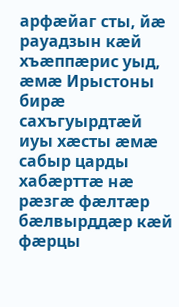арфæйаг сты, йæ рауадзын кæй хъæппæрис уыд, æмæ Ирыстоны бирæ сахъгуырдтæй иуы хæсты æмæ сабыр царды хабæрттæ нæ рæзгæ фæлтæр бæлвырддæр кæй фæрцы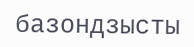базондзысты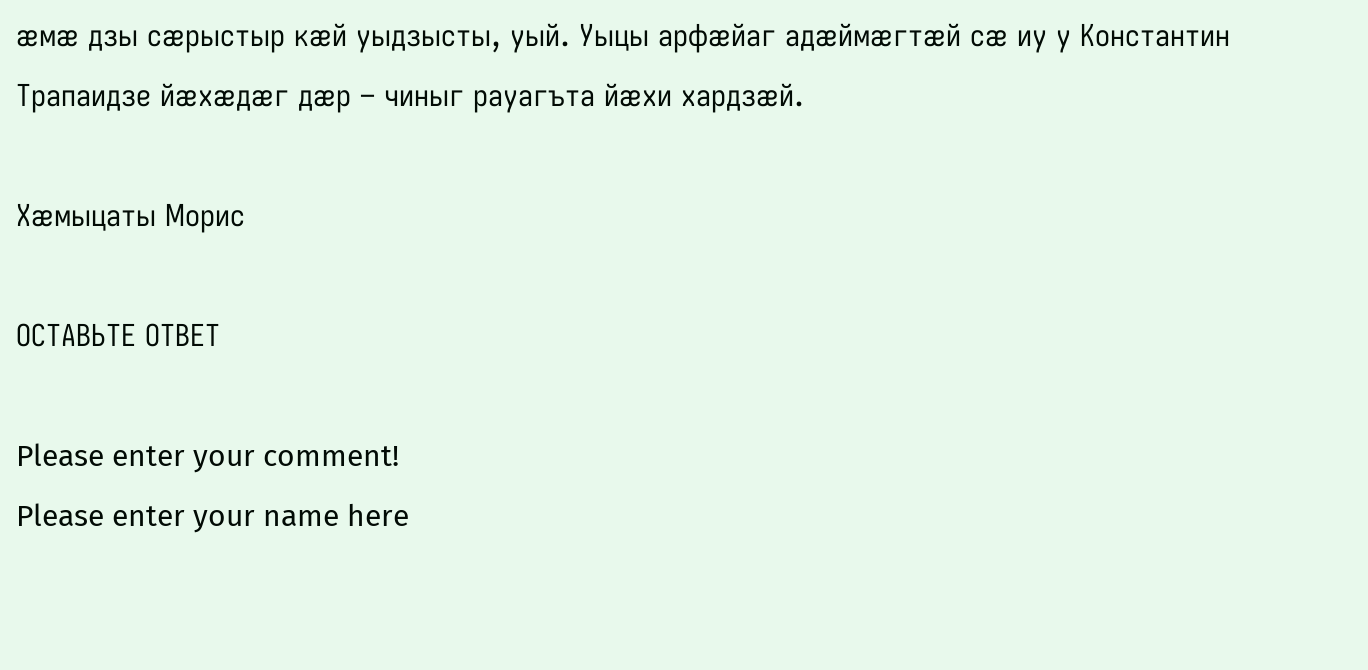æмæ дзы сæрыстыр кæй уыдзысты, уый. Уыцы арфæйаг адæймæгтæй сæ иу у Константин Трапаидзе йæхæдæг дæр – чиныг рауагъта йæхи хардзæй.

Хæмыцаты Морис

ОСТАВЬТЕ ОТВЕТ

Please enter your comment!
Please enter your name here